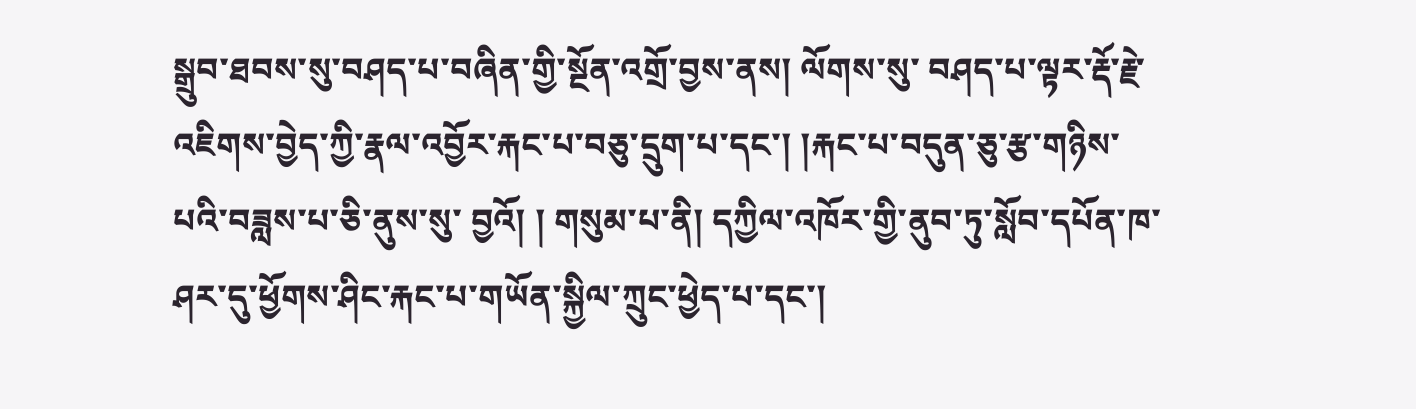སྒྲུབ་ཐབས་སུ་བཤད་པ་བཞིན་གྱི་སྔོན་འགྲོ་བྱས་ནས། ལོགས་སུ་ བཤད་པ་ལྟར་རྡོ་རྗེ་འཇིགས་བྱེད་ཀྱི་རྣལ་འབྱོར་རྐང་པ་བཅུ་དྲུག་པ་དང་། །རྐང་པ་བདུན་ཅུ་རྩ་གཉིས་པའི་བཟླས་པ་ཅི་ནུས་སུ་ བྱའོ། ། གསུམ་པ་ནི། དཀྱིལ་འཁོར་གྱི་ནུབ་ཏུ་སློབ་དཔོན་ཁ་ཤར་དུ་ཕྱོགས་ཤིང་རྐང་པ་གཡོན་སྐྱིལ་ཀྲུང་ཕྱེད་པ་དང་།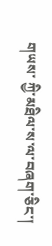གཡས་ ཀྱི་མཐིལ་ས་ལ་བཞག་ཅིང་།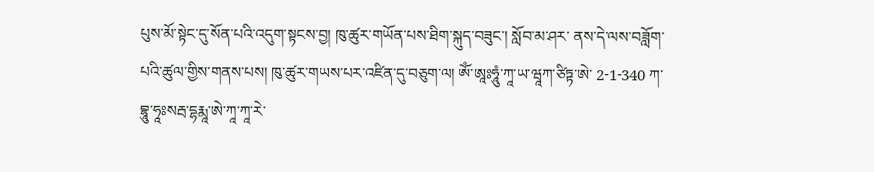པུས་མོ་སྟེང་དུ་སོན་པའི་འདུག་སྟངས་བྱ། ཁུ་ཚུར་གཡོན་པས་ཐིག་སྐུད་བཟུང་། སློབ་མ་ཤར་ ནས་དེ་ལས་བཟློག་པའི་ཚུལ་གྱིས་གནས་པས། ཁུ་ཚུར་གཡས་པར་འཛིན་དུ་བཅུག་ལ། ༀ་ཨཱཿཧཱུཾ་ཀཱ་ཡ་ཝཱཀ་ཙིཏྟ་ཨེ་ 2-1-340 ཀ་བྷཱུ་ཧཱཿསརྦ་དྷརྨཱ་ཨེ་ཀཱ་ཀཱ་རེ་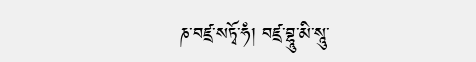ཎ་བཛྲ་སཏྭོ་ཧཾ། བཛྲ་བྷཱུ་མི་སཱུ་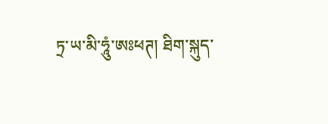ཏྲ་ཡ་མི་ཧཱུཾ་ཨཿཕཊ། ཐིག་སྐུད་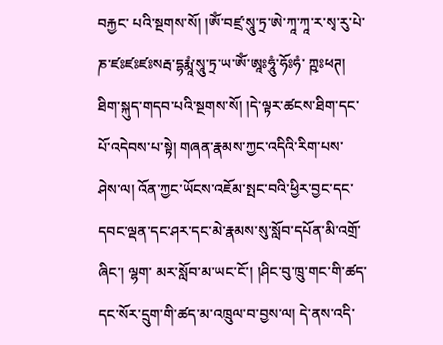བརྐྱང་ པའི་སྔགས་སོ། །ༀ་བཛྲ་སཱུ་ཏྲ་ཨེ་ཀཱ་ཀཱ་ར་སྭ་རུ་པེ་ཎ་ཛཿཛཿཛཿསརྦ་དྷརྨཱཾ་སཱུ་ཏྲ་ཡ་ༀ་ཨཱཿཧཱུཾ་ཧོཿཧཾ་ ཀྵཿཕཊ། ཐིག་སྐུད་གདབ་པའི་སྔགས་སོ། །དེ་ལྟར་ཚངས་ཐིག་དང་པོ་འདེབས་པ་སྟེ། གཞན་རྣམས་ཀྱང་འདིའི་རིག་པས་ ཤེས་ལ། འོན་ཀྱང་ཡོངས་འཇོམ་སྤང་བའི་ཕྱིར་བྱང་དང་དབང་ལྡན་དང་ཤར་དང་མེ་རྣམས་སུ་སློབ་དཔོན་མི་འགྲོ་ཞིང་། ལྷག་ མར་སློབ་མ་ཡང་ངོ་། །ཤིང་བུ་ཁྲུ་གང་གི་ཚད་དང་སོར་དྲུག་གི་ཚད་མ་འཁྲུལ་བ་བྱས་ལ། དེ་ནས་འདི་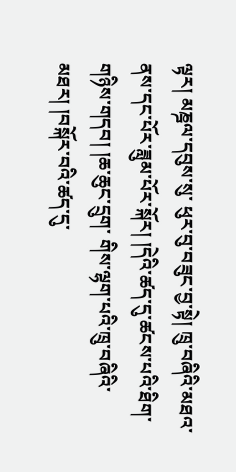ལྟར། མཎྜལ་དབུས་སུ་ ཕུར་བུ་བཟུང་བྱ་སྟེ། ཁྲུ་བཞིའི་མཐའ་ནས་དང་པོར་ཟླུམ་པོར་སྐོར། །དེའི་ཚད་དུ་ཚངས་པའི་ཐིག་གཉིས་གདབ། །ཆ་ཆུང་དྲུག་ གིས་ལྷག་པའི་ཁྲུ་བཞིའི་མཐར། །བསྐོར་བའི་ཚད་དུ་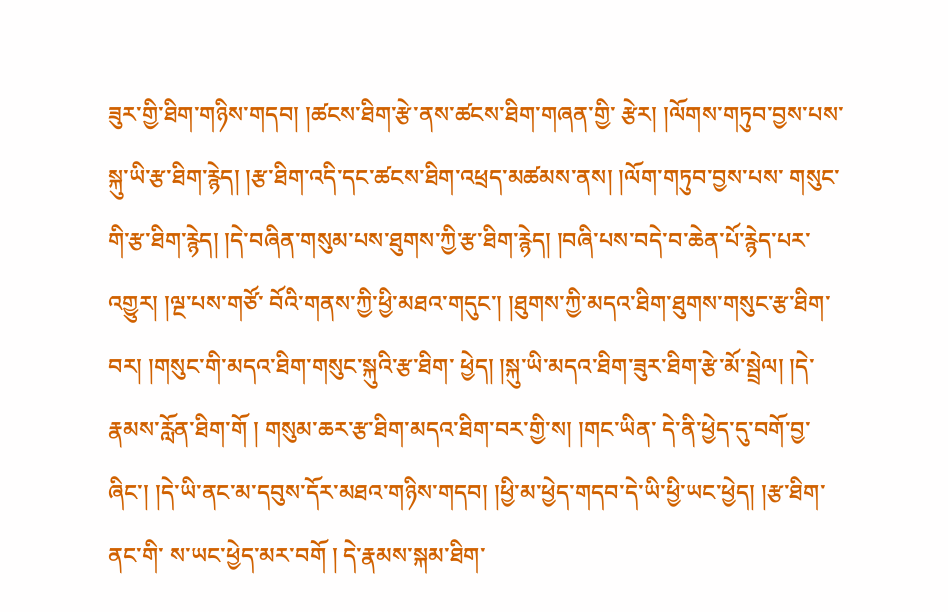ཟུར་གྱི་ཐིག་གཉིས་གདབ། །ཚངས་ཐིག་རྩེ་ནས་ཚངས་ཐིག་གཞན་གྱི་ རྩེར། །ལོགས་གཏུབ་བྱས་པས་སྐུ་ཡི་རྩ་ཐིག་རྙེད། །རྩ་ཐིག་འདི་དང་ཚངས་ཐིག་འཕྲད་མཚམས་ནས། །ལོག་གཏུབ་བྱས་པས་ གསུང་གི་རྩ་ཐིག་རྙེད། །དེ་བཞིན་གསུམ་པས་ཐུགས་ཀྱི་རྩ་ཐིག་རྙེད། །བཞི་པས་བདེ་བ་ཆེན་པོ་རྙེད་པར་འགྱུར། །ལྔ་པས་གཙོ་ བོའི་གནས་ཀྱི་ཕྱི་མཐའ་གདུང་། །ཐུགས་ཀྱི་མདའ་ཐིག་ཐུགས་གསུང་རྩ་ཐིག་བར། །གསུང་གི་མདའ་ཐིག་གསུང་སྐུའི་རྩ་ཐིག་ ཕྱེད། །སྐུ་ཡི་མདའ་ཐིག་ཟུར་ཐིག་རྩེ་མོ་སྦྲེལ། །དེ་རྣམས་རློན་ཐིག་གོ ། གསུམ་ཆར་རྩ་ཐིག་མདའ་ཐིག་བར་གྱི་ས། །གང་ཡིན་ དེ་ནི་ཕྱེད་དུ་བགོ་བྱ་ཞིང་། །དེ་ཡི་ནང་མ་དབུས་དོར་མཐའ་གཉིས་གདབ། །ཕྱི་མ་ཕྱེད་གདབ་དེ་ཡི་ཕྱི་ཡང་ཕྱེད། །རྩ་ཐིག་ནང་གི་ ས་ཡང་ཕྱེད་མར་བགོ ། དེ་རྣམས་སྐམ་ཐིག་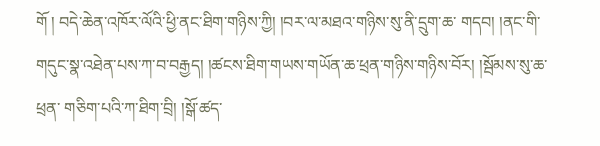གོ ། བདེ་ཆེན་འཁོར་ལོའི་ཕྱི་ནང་ཐིག་གཉིས་ཀྱི། །བར་ལ་མཐའ་གཉིས་སུ་ནི་དྲུག་ཆ་ གདབ། །ནང་གི་གདུང་སྣ་འཐེན་པས་ཀ་བ་བརྒྱད། །ཚངས་ཐིག་གཡས་གཡོན་ཆ་ཕྲན་གཉིས་གཉིས་བོར། །སྦོམས་སུ་ཆ་ཕྲན་ གཅིག་པའི་ཀ་ཐིག་བྲི། །སྒོ་ཚད་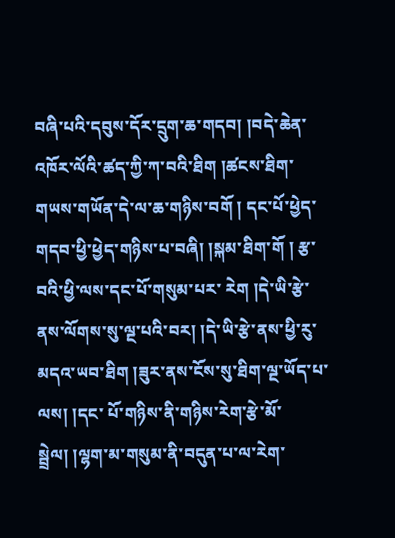བཞི་པའི་དབུས་དོར་དྲུག་ཆ་གདབ། །བདེ་ཆེན་འཁོར་ལོའི་ཚད་ཀྱི་ཀ་བའི་ཐིག །ཚངས་ཐིག་ གཡས་གཡོན་དེ་ལ་ཆ་གཉིས་བགོ ། དང་པོ་ཕྱེད་གདབ་ཕྱི་ཕྱེད་གཉིས་པ་བཞི། །སྐམ་ཐིག་གོ ། རྩ་བའི་ཕྱི་ལས་དང་པོ་གསུམ་པར་ རེག །དེ་ཡི་རྩེ་ནས་ལོགས་སུ་ལྔ་པའི་བར། །དེ་ཡི་རྩེ་ནས་ཕྱི་རུ་མདའ་ཡབ་ཐིག །ཟུར་ནས་ངོས་སུ་ཐིག་ལྔ་ཡོད་པ་ལས། །དང་ པོ་གཉིས་ནི་གཉིས་རེག་རྩེ་མོ་སྦྲེལ། །ལྷག་མ་གསུམ་ནི་བདུན་པ་ལ་རེག་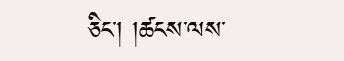ཅིང་། །ཚངས་ལས་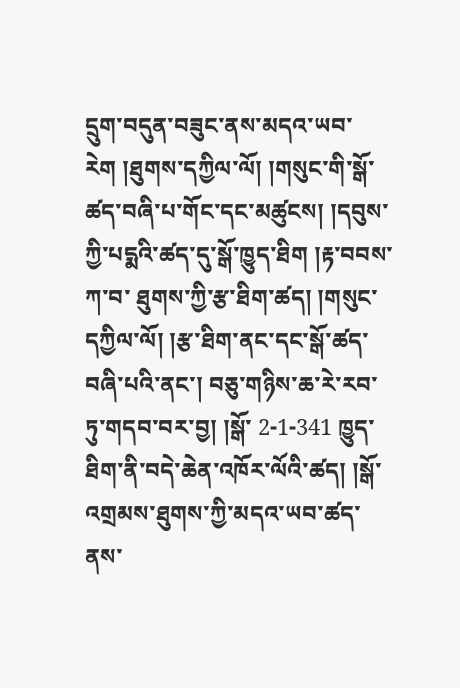དྲུག་བདུན་བཟུང་ནས་མདའ་ཡབ་ རེག །ཐུགས་དཀྱིལ་ལོ། །གསུང་གི་སྒོ་ཚད་བཞི་པ་གོང་དང་མཚུངས། །དབུས་ཀྱི་པདྨའི་ཚད་དུ་སྒོ་ཁྱུད་ཐིག །རྟ་བབས་ཀ་བ་ ཐུགས་ཀྱི་རྩ་ཐིག་ཚད། །གསུང་དཀྱིལ་ལོ། །རྩ་ཐིག་ནང་དང་སྒོ་ཚད་བཞི་པའི་ནང་། བཅུ་གཉིས་ཆ་རེ་རབ་ཏུ་གདབ་བར་བྱ། །སྒོ་ 2-1-341 ཁྱུད་ཐིག་ནི་བདེ་ཆེན་འཁོར་ལོའི་ཚད། །སྒོ་འགྲམས་ཐུགས་ཀྱི་མདའ་ཡབ་ཚད་ནས་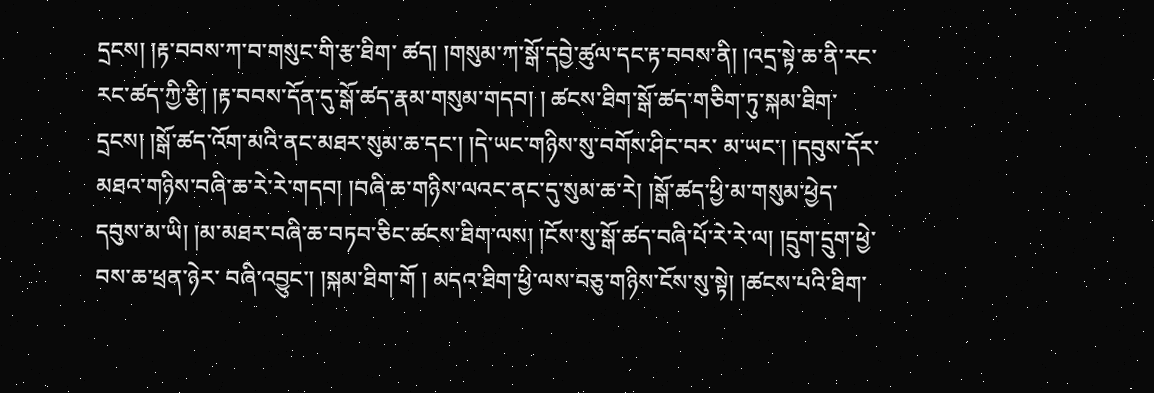དྲངས། །རྟ་བབས་ཀ་བ་གསུང་གི་རྩ་ཐིག་ ཚད། །གསུམ་ཀ་སྒོ་དབྱེ་ཚུལ་དང་རྟ་བབས་ནི། །འདྲ་སྟེ་ཆ་ནི་རང་རང་ཚད་ཀྱི་རྩི། །རྟ་བབས་དོན་དུ་སྒོ་ཚད་རྣམ་གསུམ་གདབ། ། ཚངས་ཐིག་སྒོ་ཚད་གཅིག་ཏུ་སྐམ་ཐིག་དྲངས། །སྒོ་ཚད་འོག་མའི་ནང་མཐར་སུམ་ཆ་དང་། །དེ་ཡང་གཉིས་སུ་བགོས་ཤིང་བར་ མ་ཡང་། །དབུས་དོར་མཐའ་གཉིས་བཞི་ཆ་རེ་རེ་གདབ། །བཞི་ཆ་གཉིས་ལའང་ནང་དུ་སུམ་ཆ་རེ། །སྒོ་ཚད་ཕྱི་མ་གསུམ་ཕྱེད་ དབུས་མ་ཡི། །མ་མཐར་བཞི་ཆ་བཏབ་ཅིང་ཚངས་ཐིག་ལས། །ངོས་སུ་སྒོ་ཚད་བཞི་པོ་རེ་རེ་ལ། །དྲུག་དྲུག་ཕྱེ་བས་ཆ་ཕྲན་ཉེར་ བཞི་འབྱུང་། །སྐམ་ཐིག་གོ ། མདའ་ཐིག་ཕྱི་ལས་བཅུ་གཉིས་ངོས་སུ་སྟེ། །ཚངས་པའི་ཐིག་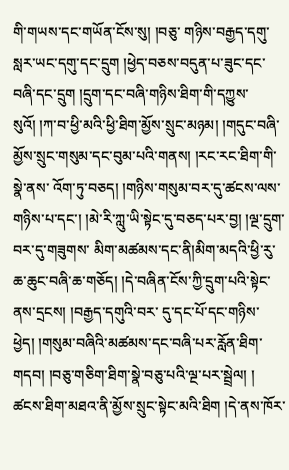གི་གཡས་དང་གཡོན་ངོས་སུ། །བཅུ་ གཉིས་བརྒྱད་དགུ་སླར་ཡང་དགུ་དང་དྲུག །ཕྱེད་བཅས་བདུན་པ་ཟུང་དང་བཞི་དང་དྲུག །དྲུག་དང་བཞི་གཉིས་ཐིག་གི་དཀྱུས་ སུའོ། །ཀ་བ་ཕྱི་མའི་ཕྱི་ཐིག་མྱོས་སྲུང་མཉམ། །གདུང་བཞི་མྱོས་སྲུང་གསུམ་དང་བུམ་པའི་གནས། །རང་རང་ཐིག་གི་སྣེ་ནས་ འོག་ཏུ་བཅད། །གཉིས་གསུམ་བར་དུ་ཚངས་ལས་གཉིས་པ་དང་། །མེ་རི་ཀླུ་ཡི་སྟེང་དུ་བཅད་པར་བྱ། །ལྔ་དྲུག་བར་དུ་གཟུགས་ མིག་མཚམས་དང་ནི།མིག་མདའི་ཕྱི་རུ་ཆ་ཆུང་བཞི་ཆ་གཅོད། །དེ་བཞིན་ངོས་ཀྱི་དྲུག་པའི་སྟེང་ནས་དྲངས། །བརྒྱད་དགུའི་བར་ དུ་དང་པོ་དང་གཉིས་ཕྱེད། །གསུམ་བཞིའི་མཚམས་དང་བཞི་པར་རློན་ཐིག་གདབ། །བཅུ་གཅིག་ཐིག་སྣེ་བཅུ་པའི་ལྔ་པར་སྦྲེལ། ། ཚངས་ཐིག་མཐའ་ནི་མྱོས་སྲུང་སྟེང་མའི་ཐིག །དེ་ནས་ཁོར་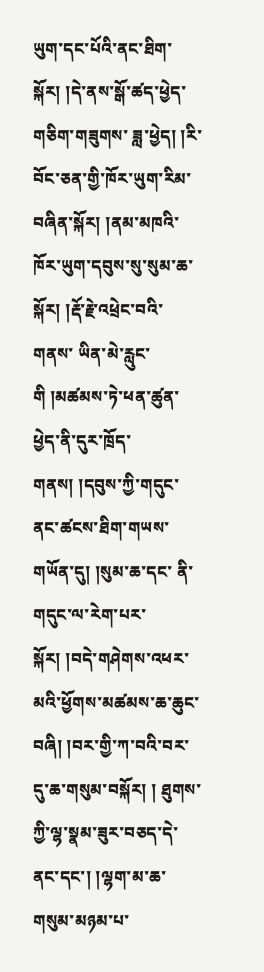ཡུག་དང་པོའི་ནང་ཐིག་སྐོར། །དེ་ནས་སྒོ་ཚད་ཕྱེད་གཅིག་གཟུགས་ ཟླ་ཕྱེད། །རི་བོང་ཅན་གྱི་ཁོར་ཡུག་རིམ་བཞིན་སྐོར། །ནམ་མཁའི་ཁོར་ཡུག་དབུས་སུ་སུམ་ཆ་སྐོར། །རྡོ་རྗེ་འཕྲེང་བའི་གནས་ ཡིན་མེ་རླུང་གི །མཚམས་ཏེ་ཕན་ཚུན་ཕྱེད་ནི་དུར་ཁྲོད་གནས། །དབུས་ཀྱི་གདུང་ནང་ཚངས་ཐིག་གཡས་གཡོན་དུ། །སུམ་ཆ་དང་ ནི་གདུང་ལ་རེག་པར་སྐོར། །བདེ་གཤེགས་འཕར་མའི་ཕྱོགས་མཚམས་ཆ་ཆུང་བཞི། །བར་གྱི་ཀ་བའི་བར་དུ་ཆ་གསུམ་བསྐོར། ། ཐུགས་ཀྱི་ལྷ་སྣམ་ཟུར་བཅད་དེ་ནང་དང་། །ལྷག་མ་ཆ་གསུམ་མཉམ་པ་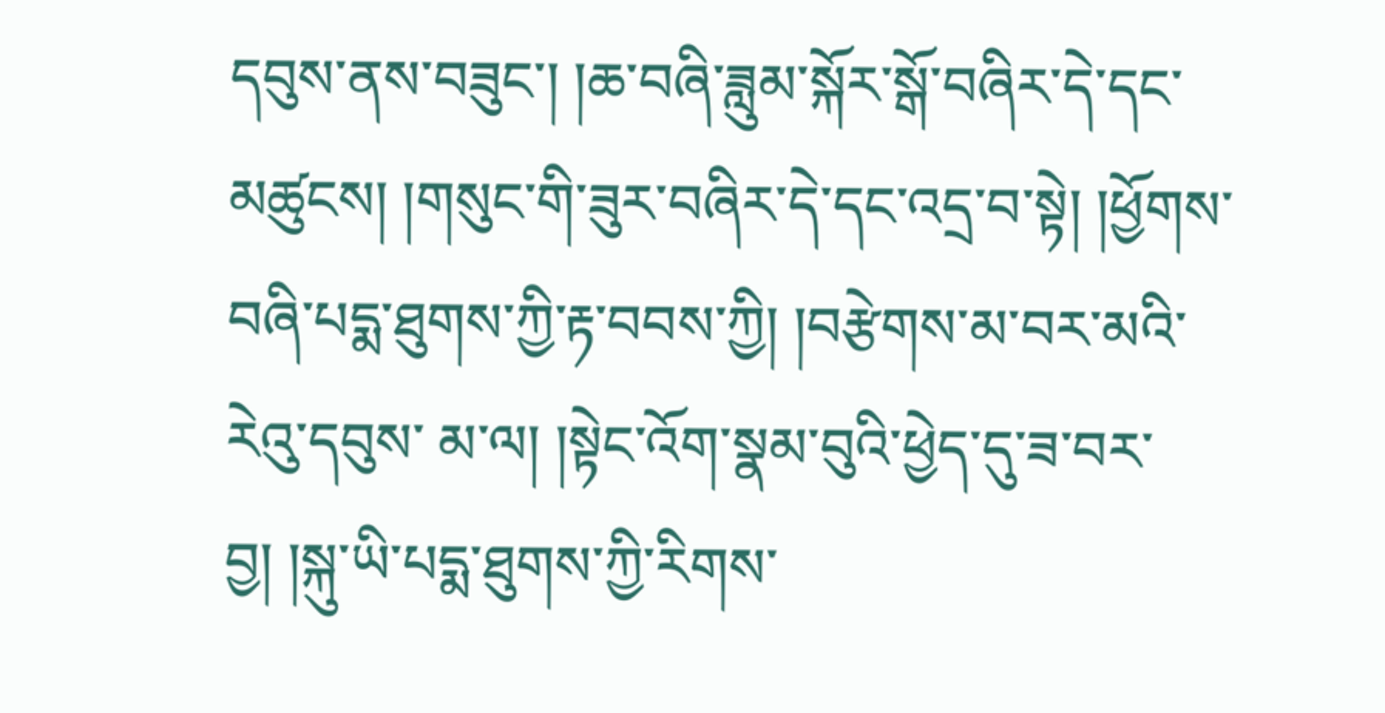དབུས་ནས་བཟུང་། །ཆ་བཞི་ཟླུམ་སྐོར་སྒོ་བཞིར་དེ་དང་ མཚུངས། །གསུང་གི་ཟུར་བཞིར་དེ་དང་འདྲ་བ་སྟེ། །ཕྱོགས་བཞི་པདྨ་ཐུགས་ཀྱི་རྟ་བབས་ཀྱི། །བརྩེགས་མ་བར་མའི་རེའུ་དབུས་ མ་ལ། །སྟེང་འོག་སྣམ་བུའི་ཕྱེད་དུ་ཟ་བར་བྱ། །སྐུ་ཡི་པདྨ་ཐུགས་ཀྱི་རིགས་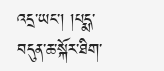འདྲ་ཡང་། །པདྨ་བདུན་ཆ་སྐོར་ཐིག་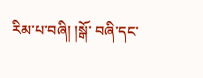རིམ་པ་བཞི། །སྒོ་ བཞི་དང་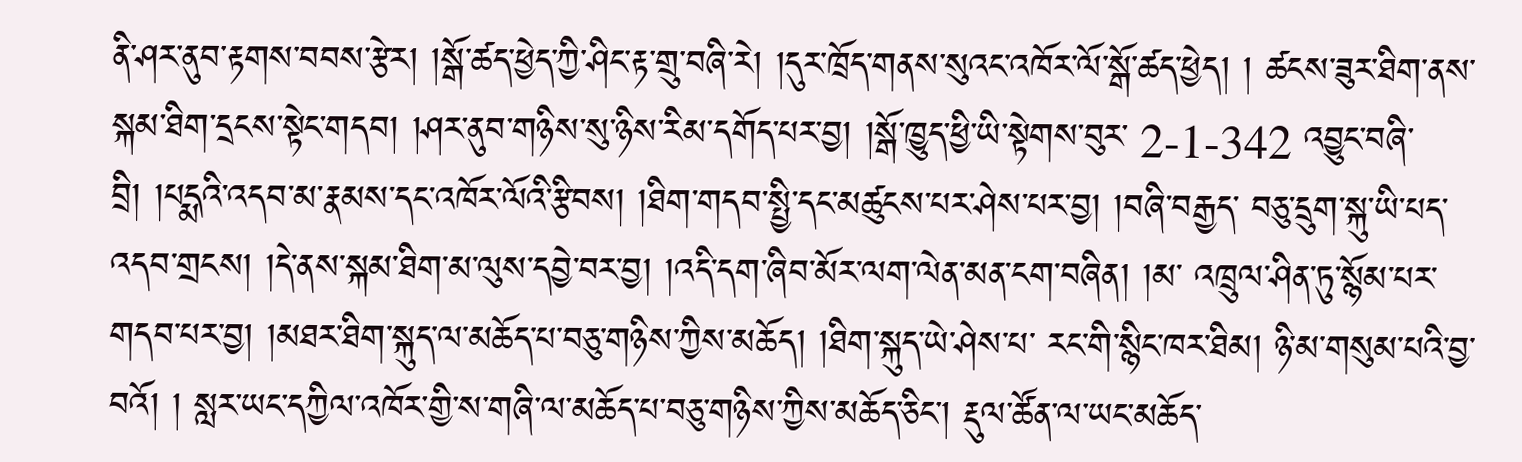ནི་ཤར་ནུབ་རྟགས་བབས་རྩེར། །སྒོ་ཚད་ཕྱེད་ཀྱི་ཤིང་རྟ་གྲུ་བཞི་རེ། །དུར་ཁྲོད་གནས་སུའང་འཁོར་ལོ་སྒོ་ཚད་ཕྱེད། ། ཚངས་ཟུར་ཐིག་ནས་སྐམ་ཐིག་དྲངས་སྟེང་གདབ། །ཤར་ནུབ་གཉིས་སུ་ཉིས་རིམ་དགོད་པར་བྱ། །སྒོ་ཁྱུད་ཕྱི་ཡི་སྟེགས་བུར་ 2-1-342 འབྱུང་བཞི་བྲི། །པདྨའི་འདབ་མ་རྣམས་དང་འཁོར་ལོའི་རྩིབས། །ཐིག་གདབ་སྤྱི་དང་མཚུངས་པར་ཤེས་པར་བྱ། །བཞི་བརྒྱད་ བཅུ་དྲུག་སྐུ་ཡི་པད་འདབ་གྲངས། །དེ་ནས་སྐམ་ཐིག་མ་ལུས་དབྱེ་བར་བྱ། །འདི་དག་ཞིབ་མོར་ལག་ལེན་མན་ངག་བཞིན། །མ་ འཁྲུལ་ཤིན་ཏུ་སྙོམ་པར་གདབ་པར་བྱ། །མཐར་ཐིག་སྐུད་ལ་མཆོད་པ་བཅུ་གཉིས་ཀྱིས་མཆོད། །ཐིག་སྐུད་ཡེ་ཤེས་པ་ རང་གི་སྙིང་ཁར་ཐིམ། ཉི་མ་གསུམ་པའི་བྱ་བའོ། ། སླར་ཡང་དཀྱིལ་འཁོར་གྱི་ས་གཞི་ལ་མཆོད་པ་བཅུ་གཉིས་ཀྱིས་མཆོད་ཅིང་། རྡུལ་ཚོན་ལ་ཡང་མཆོད་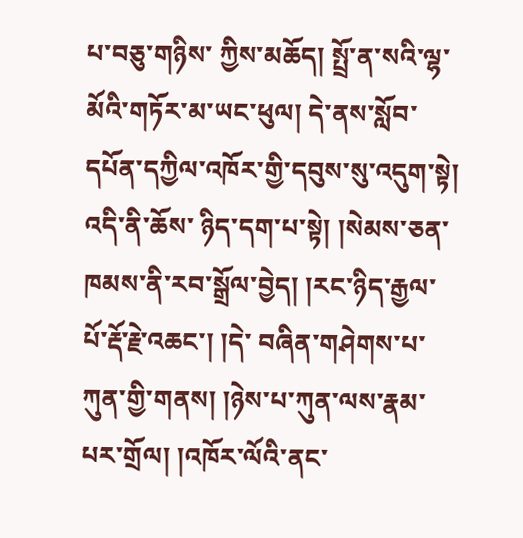པ་བཅུ་གཉིས་ ཀྱིས་མཆོད། སྤྲོ་ན་སའི་ལྷ་མོའི་གཏོར་མ་ཡང་ཕུལ། དེ་ནས་སློབ་དཔོན་དཀྱིལ་འཁོར་གྱི་དབུས་སུ་འདུག་སྟེ། འདི་ནི་ཆོས་ ཉིད་དག་པ་སྟེ། །སེམས་ཅན་ཁམས་ནི་རབ་སྒྲོལ་བྱེད། །རང་ཉིད་རྒྱལ་པོ་རྡོ་རྗེ་འཆང་། །དེ་ བཞིན་གཤེགས་པ་ཀུན་གྱི་གནས། །ཉེས་པ་ཀུན་ལས་རྣམ་པར་གྲོལ། །འཁོར་ལོའི་ནང་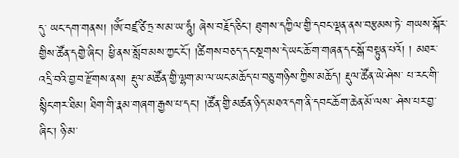དུ་ ཡང་དག་གནས། །ༀ་བཛྲ་ཙི་ཏྲ་ས་མ་ཡ་ཧཱུཾ། ཞེས་བརྗོད་ཅིང་། ཐུགས་དཀྱིལ་གྱི་དབང་ལྡན་ནས་བརྩམས་ཏེ་ གཡས་སྐོར་གྱིས་ཚོན་དགྱེ་ཞིང་། ཕྱི་ནས་སློབ་མས་ཀྱང་ངོ་། །ཚིགས་བཅད་དང་སྔགས་དེ་ཡང་ཆོ་ག་གཞན་དང་སྒོ་བསྟུན་པའོ། ། མཐར་འདྲི་བའི་བྱ་བ་རྫོགས་ནས། རྡུལ་མཚོན་གྱི་ལྷག་མ་ལ་ཡང་མཆོད་པ་བཅུ་གཉིས་ཀྱིས་མཆོད། རྡུལ་ཚོན་ཡེ་ཤེས་ པ་རང་གི་སྙིང་གར་ཐིམ། ཐིག་གི་རྣམ་གཞག་རྒྱས་པ་དང་། །ཚོན་གྱི་མཚན་ཉིད་མཐའ་དག་ནི་དབང་ཆོག་ཆེན་མོ་ལས་ ཤེས་པར་བྱ་ཞིང་། ཉི་མ་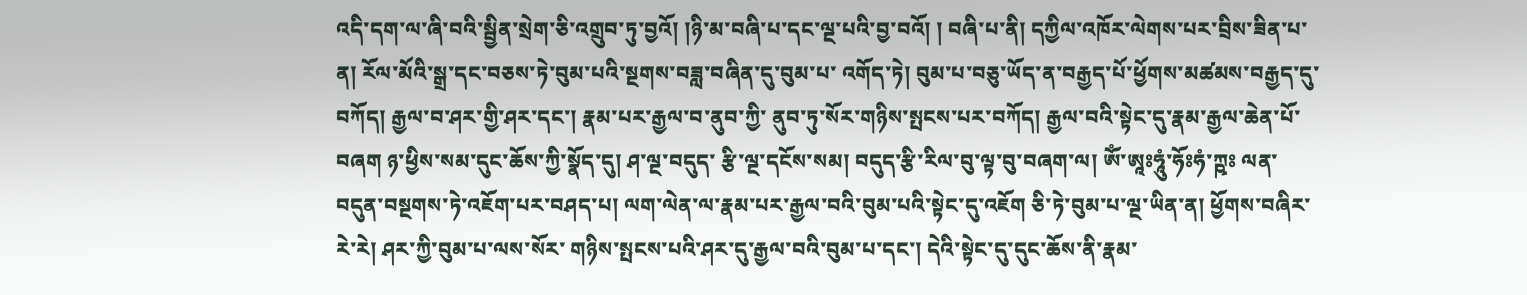འདི་དག་ལ་ཞི་བའི་སྦྱིན་སྲེག་ཅི་འགྲུབ་ཏུ་བྱའོ། །ཉི་མ་བཞི་པ་དང་ལྔ་པའི་བྱ་བའོ། ། བཞི་པ་ནི། དཀྱིལ་འཁོར་ལེགས་པར་བྲིས་ཟིན་པ་ན། རོལ་མོའི་སྒྲ་དང་བཅས་ཏེ་བུམ་པའི་སྔགས་བཟླ་བཞིན་དུ་བུམ་པ་ འགོད་ཏེ། བུམ་པ་བཅུ་ཡོད་ན་བརྒྱད་པོ་ཕྱོགས་མཚམས་བརྒྱད་དུ་བཀོད། རྒྱལ་བ་ཤར་གྱི་ཤར་དང་། རྣམ་པར་རྒྱལ་བ་ནུབ་ཀྱི་ ནུབ་ཏུ་སོར་གཉིས་སྤངས་པར་བཀོད། རྒྱལ་བའི་སྟེང་དུ་རྣམ་རྒྱལ་ཆེན་པོ་བཞག ཉ་ཕྱིས་སམ་དུང་ཆོས་ཀྱི་སྣོད་དུ། ཤ་ལྔ་བདུད་ རྩི་ལྔ་དངོས་སམ། བདུད་རྩི་རིལ་བུ་ལྟ་བུ་བཞག་ལ། ༀ་ཨཱཿཧཱུཾ་ཧོཿཧཾ་ཀྵཿ ལན་བདུན་བསྔགས་ཏེ་འཇོག་པར་བཤད་པ། ལག་ལེན་ལ་རྣམ་པར་རྒྱལ་བའི་བུམ་པའི་སྟེང་དུ་འཇོག ཅི་ཏེ་བུམ་པ་ལྔ་ཡིན་ན། ཕྱོགས་བཞིར་རེ་རེ། ཤར་ཀྱི་བུམ་པ་ལས་སོར་ གཉིས་སྤངས་པའི་ཤར་དུ་རྒྱལ་བའི་བུམ་པ་དང་། དེའི་སྟེང་དུ་དུང་ཆོས་ནི་རྣམ་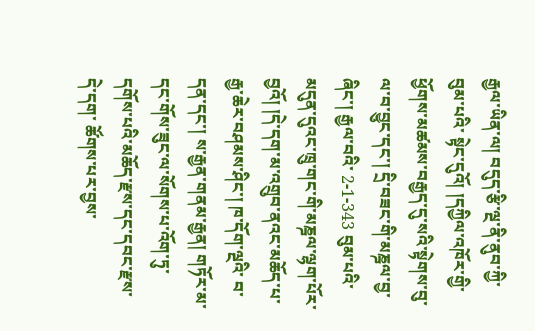རྒྱལ་ཡིན་ལ། བདུད་རྩི་ལྔ་ནི་ནུབ་ཀྱི་བུམ་པའི་ སྟེང་དུའོ། །དཀྱིལ་འཁོར་གྱི་ཕྱོགས་མཚམས་བརྒྱད་དུ་སའི་སྟེགས་བུ་ལ་བ་བྱུང་དང་། དྲི་བཟང་གི་མཎྜལ་བྱ་ཞིང་། རྒྱལ་བའི་ 2-1-343 བུམ་པའི་མདུན་དུའང་ཁྲུ་གང་གི་མཎྜལ་ལྷག་པོར་བྱའོ། །དེ་དག་མ་འགྲུབ་ནའང་མཆོད་པ་རྒྱ་ཆེར་བཤམས་ཤིང་། ཁ་དོག་ལྔའི་ བ་དན་དང་། ས་རྒྱན་གནམ་རྒྱན། གཏོར་མ་དང་གོས་ཟུང་ལ་སོགས་པ་འོག་ཏུ་དགོས་པའི་མཆོད་རྫས་དང་དབང་རྫས་དེ་དག་ ཚོགས་པར་བྱས་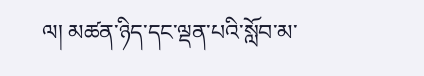ལ། མཚན་ཉིད་དང་ལྡན་པའི་སློབ་མ་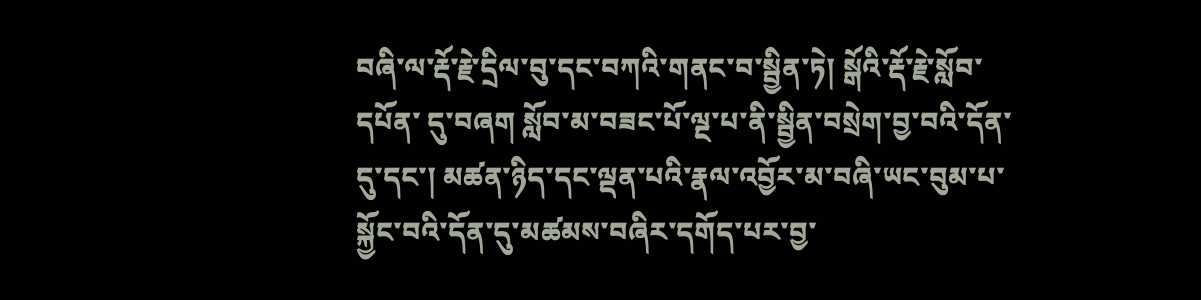བཞི་ལ་རྡོ་རྗེ་དྲིལ་བུ་དང་བཀའི་གནང་བ་སྦྱིན་ཏེ། སྒོའི་རྡོ་རྗེ་སློབ་དཔོན་ དུ་བཞག སློབ་མ་བཟང་པོ་ལྔ་པ་ནི་སྦྱིན་བསྲེག་བྱ་བའི་དོན་དུ་དང་། མཚན་ཉིད་དང་ལྡན་པའི་རྣལ་འབྱོར་མ་བཞི་ཡང་བུམ་པ་ སྐྱོང་བའི་དོན་དུ་མཚམས་བཞིར་དགོད་པར་བྱ་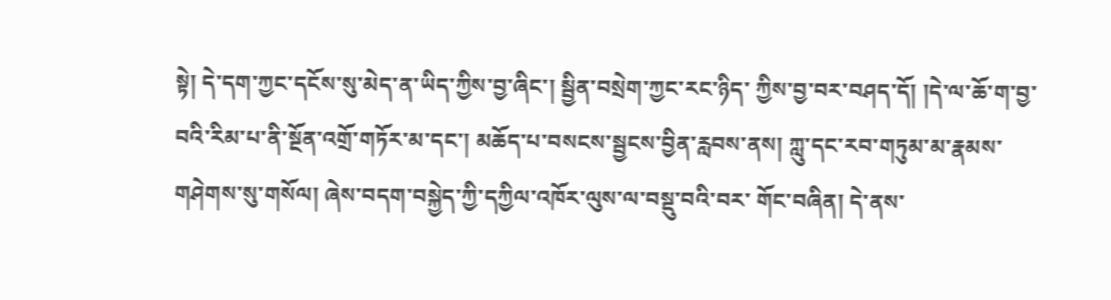སྟེ། དེ་དག་ཀྱང་དངོས་སུ་མེད་ན་ཡིད་ཀྱིས་བྱ་ཞིང་། སྦྱིན་བསྲེག་ཀྱང་རང་ཉིད་ ཀྱིས་བྱ་བར་བཤད་དོ། །དེ་ལ་ཆོ་ག་བྱ་བའི་རིམ་པ་ནི་སྔོན་འགྲོ་གཏོར་མ་དང་། མཆོད་པ་བསངས་སྦྱངས་བྱིན་རླབས་ནས། ཀླུ་དང་རབ་གཏུམ་མ་རྣམས་གཤེགས་སུ་གསོལ། ཞེས་བདག་བསྐྱེད་ཀྱི་དཀྱིལ་འཁོར་ལུས་ལ་བསྡུ་བའི་བར་ གོང་བཞིན། དེ་ནས་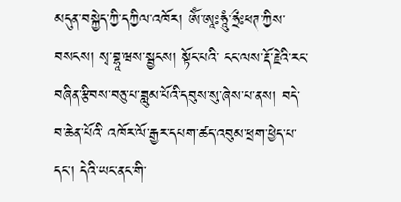མདུན་བསྐྱེད་ཀྱི་དཀྱིལ་འཁོར། ༀ་ཨཱཿཧཱུཾ་ཧྲྀཿཕཊ་ཀྱིས་བསངས། སྭ་བྷཱ་ཝས་སྦྱངས། སྟོང་པའི་ ངང་ལས་རྡོ་རྗེའི་རང་བཞིན་རྩིབས་བཅུ་པ་ཟླུམ་པོའི་དབུས་སུ་ཞེས་པ་ནས། བདེ་བ་ཆེན་པོའི་ འཁོར་ལོ་རྒྱར་དཔག་ཚད་འབུམ་ཕྲག་ཕྱེད་པ་དང་། དེའི་ཡང་ནང་གི་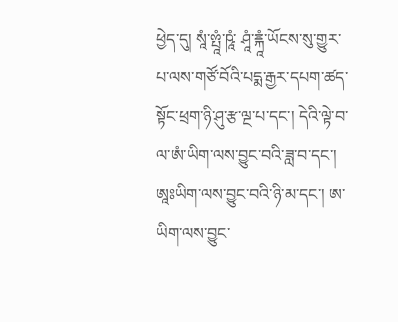ཕྱེད་དུ། སཱཾ་ྉྤཱཾ་ཥཱཾ་ ཤཱཾ་ྈྐཱཾ་ཡོངས་སུ་གྱུར་པ་ལས་གཙོ་བོའི་པདྨ་རྒྱར་དཔག་ཚད་སྟོང་ཕྲག་ཉི་ཤུ་རྩ་ལྔ་པ་དང་། དེའི་ལྟེ་བ་ལ་ཨཾ་ཡིག་ལས་བྱུང་བའི་ཟླ་བ་དང་། ཨཱཿཡིག་ལས་བྱུང་བའི་ཉི་མ་དང་། ཨ་ ཡིག་ལས་བྱུང་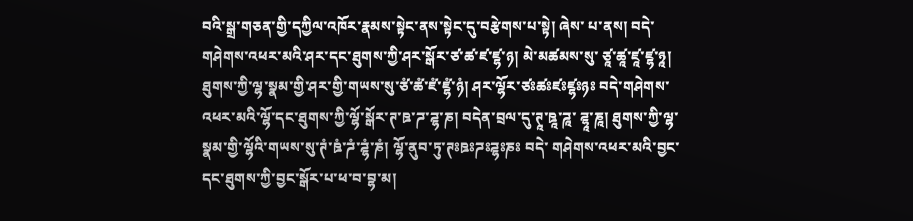བའི་སྒྲ་གཅན་གྱི་དཀྱིལ་འཁོར་རྣམས་སྟེང་ནས་སྟེང་དུ་བརྩེགས་པ་སྟེ། ཞེས་ པ་ནས། བདེ་གཤེགས་འཕར་མའི་ཤར་དང་ཐུགས་ཀྱི་ཤར་སྒོར་ཙ་ཚ་ཛ་ཛྷ་ཉ། མེ་མཚམས་སུ་ ཙཱ་ཚཱ་ཛཱ་ཛྷ་ཉཱ། ཐུགས་ཀྱི་ལྷ་སྣམ་གྱི་ཤར་གྱི་གཡས་སུ་ཙཾ་ཚཾ་ཛཾ་ཛྷཾ་ཉཾ། ཤར་ལྷོར་ཙཿཚཿཛཿཛྷཿཉཿ བདེ་གཤེགས་འཕར་མའི་ལྷོ་དང་ཐུགས་ཀྱི་ལྷོ་སྒོར་ཊ་ཋ་ཌ་ཌྷ་ཎ། བདེན་བྲལ་དུ་ཊཱ་ཋཱ་ཌཱ་ ཌྷཱ་ཎཱ། ཐུགས་ཀྱི་ལྷ་སྣམ་གྱི་ལྷོའི་གཡས་སུ་ཊཾ་ཋཾ་ཌཾ་ཌྷཾ་ཎཾ། ལྷོ་ནུབ་ཏུ་ཊཿཋཿཌཿཌྷཿཎཿ བདེ་ གཤེགས་འཕར་མའི་བྱང་དང་ཐུགས་ཀྱི་བྱང་སྒོར་པ་ཕ་བ་བྷ་མ།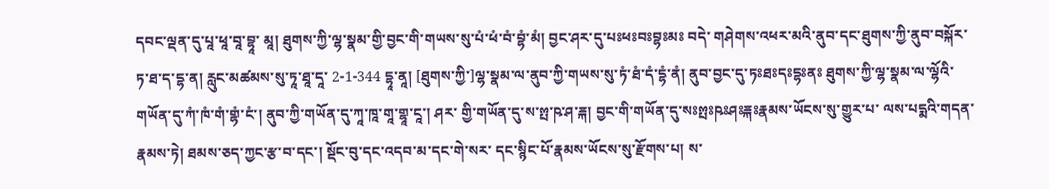དབང་ལྡན་དུ་པཱ་ཕཱ་བཱ་བྷཱ་ མཱ། ཐུགས་ཀྱི་ལྷ་སྣམ་གྱི་བྱང་གི་གཡས་སུ་པཾ་ཕཾ་བཾ་བྷཾ་མཾ། བྱང་ཤར་དུ་པཿཕཿབཿབྷཿམཿ བདེ་ གཤེགས་འཕར་མའི་ནུབ་དང་ཐུགས་ཀྱི་ནུབ་བསྐོར་ཏ་ཐ་ད་དྷ་ན། རླུང་མཚམས་སུ་ཏཱ་ཐཱ་དཱ་ 2-1-344 དྷཱ་ནཱ། [ཐུགས་ཀྱི་]ལྷ་སྣམ་ལ་ནུབ་ཀྱི་གཡས་སུ་ཏཾ་ཐཾ་དཾ་དྷཾ་ནཾ། ནུབ་བྱང་དུ་ཏཿཐཿདཿདྷཿནཿ ཐུགས་ཀྱི་ལྷ་སྣམ་ལ་ལྷོའི་གཡོན་དུ་ཀཾ་ཁཾ་གཾ་གྷཾ་ངཾ་། ནུབ་ཀྱི་གཡོན་དུ་ཀཱ་ཁཱ་གཱ་གྷཱ་ངཱ་། ཤར་ གྱི་གཡོན་དུ་ས་ྉྤ་ཥ་ཤ་ྈྐ། བྱང་གི་གཡོན་དུ་སཿྉྤཿཥཿཤཿྈྐཿརྣམས་ཡོངས་སུ་གྱུར་པ་ ལས་པདྨའི་གདན་རྣམས་ཏེ། ཐམས་ཅད་ཀྱང་རྩ་བ་དང་། སྡོང་བུ་དང་འདབ་མ་དང་གེ་སར་ དང་སྙིང་པོ་རྣམས་ཡོངས་སུ་རྫོགས་པ། ས་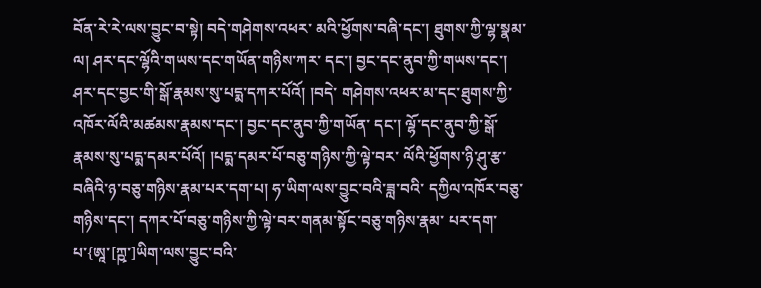བོན་རེ་རེ་ལས་བྱུང་བ་སྟེ། བདེ་གཤེགས་འཕར་ མའི་ཕྱོགས་བཞི་དང་། ཐུགས་ཀྱི་ལྷ་སྣམ་ལ། ཤར་དང་ལྷོའི་གཡས་དང་གཡོན་གཉིས་ཀར་ དང་། བྱང་དང་ནུབ་ཀྱི་གཡས་དང་། ཤར་དང་བྱང་གི་སྒོ་རྣམས་སུ་པདྨ་དཀར་པོའོ། །བདེ་ གཤེགས་འཕར་མ་དང་ཐུགས་ཀྱི་འཁོར་ལོའི་མཚམས་རྣམས་དང་། བྱང་དང་ནུབ་ཀྱི་གཡོན་ དང་། ལྷོ་དང་ནུབ་ཀྱི་སྒོ་རྣམས་སུ་པདྨ་དམར་པོའོ། །པདྨ་དམར་པོ་བཅུ་གཉིས་ཀྱི་ལྟེ་བར་ ལོའི་ཕྱོགས་ཉི་ཤུ་རྩ་བཞིའི་ཉ་བཅུ་གཉིས་རྣམ་པར་དག་པ། ཧ་ཡིག་ལས་བྱུང་བའི་ཟླ་བའི་ དཀྱིལ་འཁོར་བཅུ་གཉིས་དང་། དཀར་པོ་བཅུ་གཉིས་ཀྱི་ལྟེ་བར་གནམ་སྟོང་བཅུ་གཉིས་རྣམ་ པར་དག་པ་{ཨཱ་[ཀྵ་]ཡིག་ལས་བྱུང་བའི་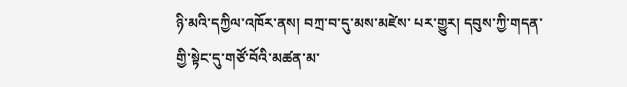ཉི་མའི་དཀྱིལ་འཁོར་ནས། བཀྲ་བ་དུ་མས་མཛེས་ པར་གྱུར། དབུས་ཀྱི་གདན་གྱི་སྟེང་དུ་གཙོ་བོའི་མཚན་མ་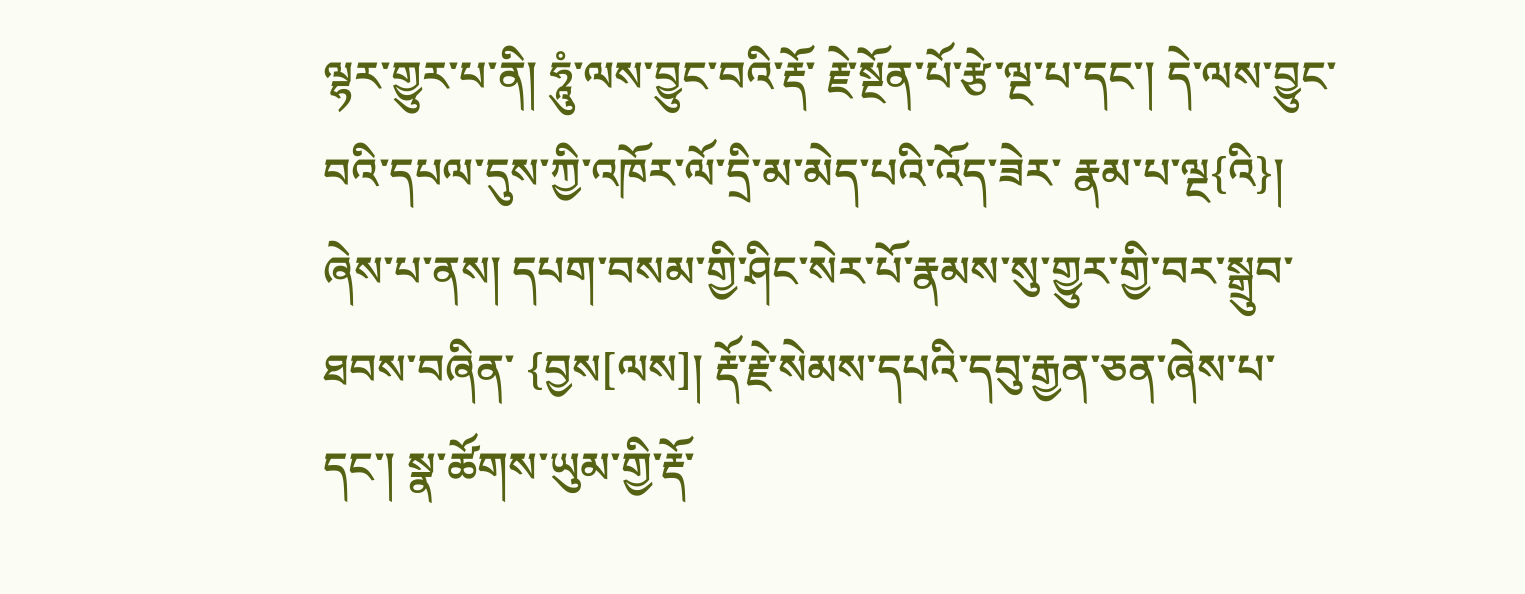ལྷར་གྱུར་པ་ནི། ཧཱུཾ་ལས་བྱུང་བའི་རྡོ་ རྗེ་སྔོན་པོ་རྩེ་ལྔ་པ་དང་། དེ་ལས་བྱུང་བའི་དཔལ་དུས་ཀྱི་འཁོར་ལོ་དྲི་མ་མེད་པའི་འོད་ཟེར་ རྣམ་པ་ལྔ{འི}། ཞེས་པ་ནས། དཔག་བསམ་གྱི་ཤིང་སེར་པོ་རྣམས་སུ་གྱུར་གྱི་བར་སྒྲུབ་ཐབས་བཞིན་ {བྱས[ལས]། རྡོ་རྗེ་སེམས་དཔའི་དབུ་རྒྱན་ཅན་ཞེས་པ་དང་། སྣ་ཚོགས་ཡུམ་གྱི་རྡོ་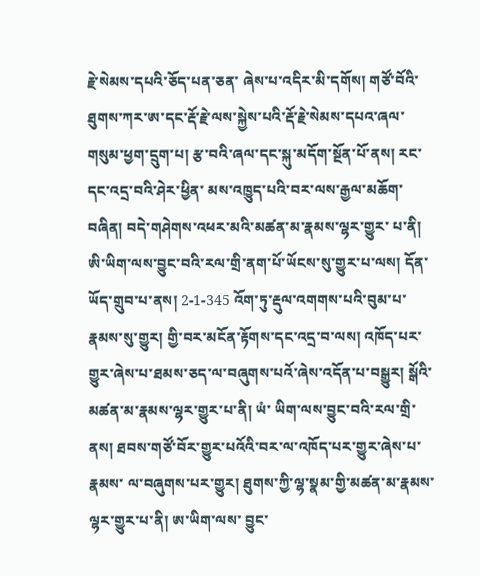རྗེ་སེམས་དཔའི་ཅོད་པན་ཅན་ ཞེས་པ་འདིར་མི་དགོས། གཙོ་བོའི་ཐུགས་ཀར་ཨ་དང་རྡོ་རྗེ་ལས་སྐྱེས་པའི་རྡོ་རྗེ་སེམས་དཔའ་ཞལ་ གསུམ་ཕྱག་དྲུག་པ། རྩ་བའི་ཞལ་དང་སྐུ་མདོག་སྔོན་པོ་ནས། རང་དང་འདྲ་བའི་ཤེར་ཕྱིན་ མས་འཁྱུད་པའི་བར་ལས་རྒྱལ་མཆོག་བཞིན། བདེ་གཤེགས་འཕར་མའི་མཚན་མ་རྣམས་ལྷར་གྱུར་ པ་ནི། ཨི་ཡིག་ལས་བྱུང་བའི་རལ་གྲི་ནག་པོ་ཡོངས་སུ་གྱུར་པ་ལས། དོན་ཡོད་གྲུབ་པ་ནས། 2-1-345 འོག་ཏུ་རྡུལ་འགགས་པའི་བུམ་པ་རྣམས་སུ་གྱུར། གྱི་བར་མངོན་རྟོགས་དང་འདྲ་བ་ལས། འཁོད་པར་ གྱུར་ཞེས་པ་ཐམས་ཅད་ལ་བཞུགས་པའོ་ཞེས་འདོན་པ་བསྒྱུར། སྒོའི་མཚན་མ་རྣམས་ལྷར་གྱུར་པ་ནི། ཡཾ་ ཡིག་ལས་བྱུང་བའི་རལ་གྲི་ནས། ཐབས་གཙོ་བོར་གྱུར་པའོའི་བར་ལ་འཁོད་པར་གྱུར་ཞེས་པ་རྣམས་ ལ་བཞུགས་པར་གྱུར། ཐུགས་ཀྱི་ལྷ་སྣམ་གྱི་མཚན་མ་རྣམས་ལྷར་གྱུར་པ་ནི། ཨ་ཡིག་ལས་ བྱུང་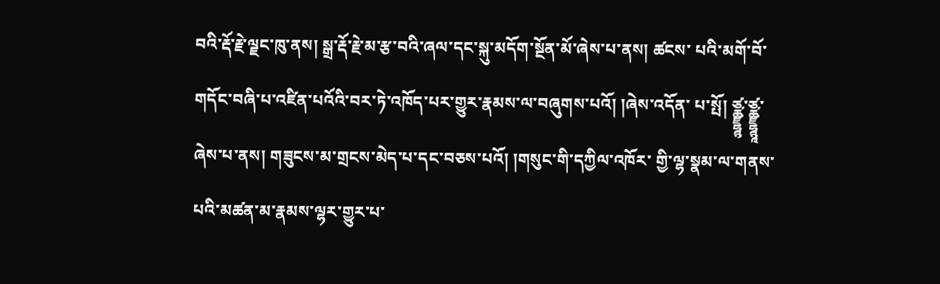བའི་རྡོ་རྗེ་ལྗང་ཁུ་ནས། སྒྲ་རྡོ་རྗེ་མ་རྩ་བའི་ཞལ་དང་སྐུ་མདོག་སྔོན་མོ་ཞེས་པ་ནས། ཚངས་ པའི་མགོ་བོ་གདོང་བཞི་པ་འཛིན་པའོའི་བར་ཏེ་འཁོད་པར་གྱུར་རྣམས་ལ་བཞུགས་པའོ། །ཞེས་འདོན་ པ་སྤོ། ཙྪྫྷྙ་ཙྪྫྷྙཱ་ཞེས་པ་ནས། གཟུངས་མ་གྲངས་མེད་པ་དང་བཅས་པའོ། །གསུང་གི་དཀྱིལ་འཁོར་ གྱི་ལྷ་སྣམ་ལ་གནས་པའི་མཚན་མ་རྣམས་ལྷར་གྱུར་པ་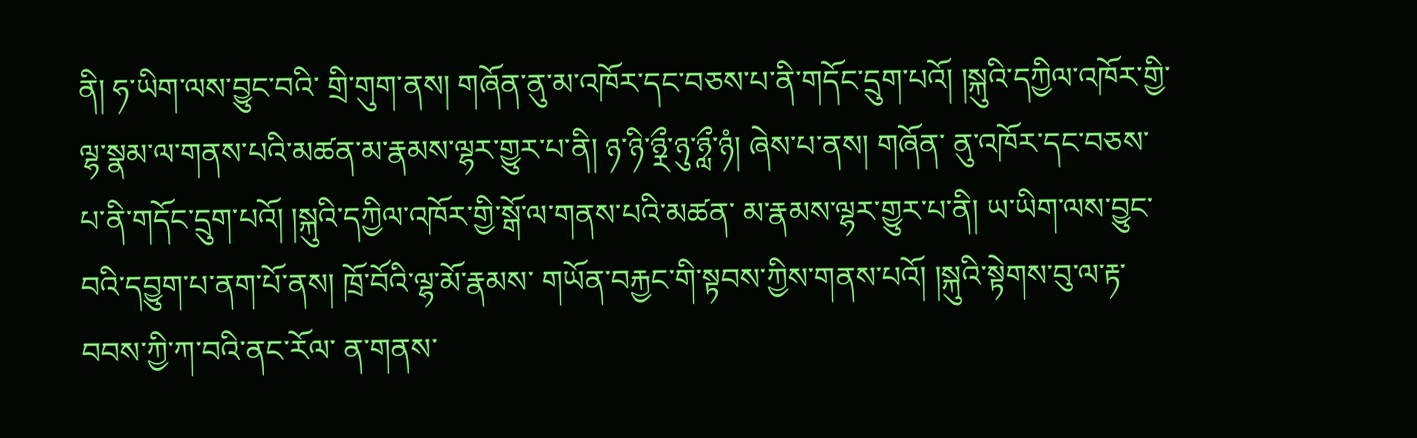ནི། ཧ་ཡིག་ལས་བྱུང་བའི་ གྲི་གུག་ནས། གཞོན་ནུ་མ་འཁོར་དང་བཅས་པ་ནི་གདོང་དྲུག་པའོ། །སྐུའི་དཀྱིལ་འཁོར་གྱི་ ལྷ་སྣམ་ལ་གནས་པའི་མཚན་མ་རྣམས་ལྷར་གྱུར་པ་ནི། ཉ་ཉི་ཉྼྀ་ཉུ་ཉླྀ་ཉཾ། ཞེས་པ་ནས། གཞོན་ ནུ་འཁོར་དང་བཅས་པ་ནི་གདོང་དྲུག་པའོ། །སྐུའི་དཀྱིལ་འཁོར་གྱི་སྒོ་ལ་གནས་པའི་མཚན་ མ་རྣམས་ལྷར་གྱུར་པ་ནི། ཡ་ཡིག་ལས་བྱུང་བའི་དབྱུག་པ་ནག་པོ་ནས། ཁྲོ་བོའི་ལྷ་མོ་རྣམས་ གཡོན་བརྐྱང་གི་སྟབས་ཀྱིས་གནས་པའོ། །སྐུའི་སྟེགས་བུ་ལ་རྟ་བབས་ཀྱི་ཀ་བའི་ནང་རོལ་ ན་གནས་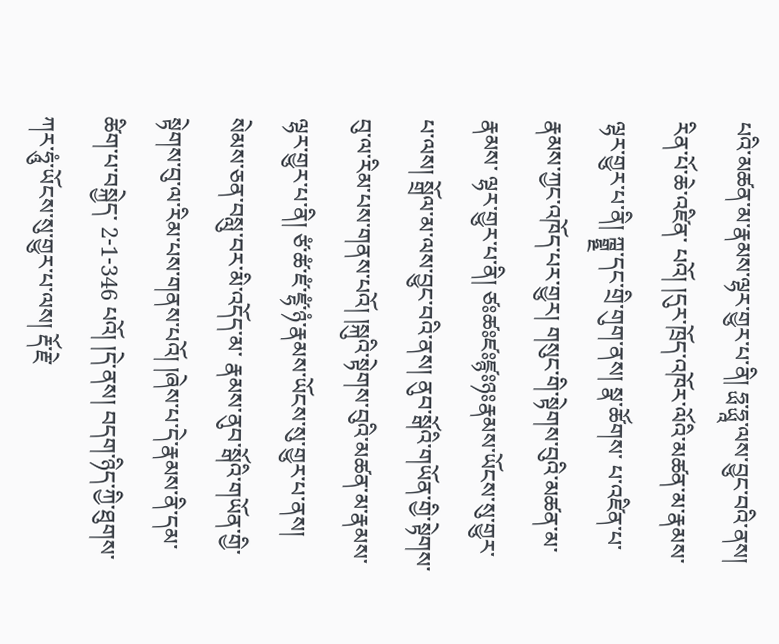པའི་མཚན་མ་རྣམས་ལྷར་གྱུར་པ་ནི། ཧྻ་ཧྻཱ་ལས་བྱུང་བའི་ནས། རིན་པོ་ཆེ་འཛིན་ པའོ། །དུར་ཁྲོད་འཁོར་ལོའི་མཚན་མ་རྣམས་ལྷར་གྱུར་པ་ནི། ཀྑྒྷྔ་དང་གྲི་གུག་ནས། སྣ་ཚོགས་ པ་འཛིན་པ་རྣམས་ཀྱང་འཁོད་པར་གྱུར། གསུང་གི་སྟེགས་བུའི་མཚན་མ་རྣམས་ ལྷར་གྱུར་པ་ནི། ཙཿཚཿཛཿཛྙཿཉཿརྣམས་ཡོངས་སུ་གྱུར་པ་ལས། སྒྲོལ་མ་ལས་བྱུང་བའི་ནས། ནུབ་སྒོའི་གཡོན་གྱི་སྟེགས་བུ་ལ་རིམ་པས་གནས་པའོ། །སྐུའི་སྟེགས་བུའི་མཚན་མ་རྣམས་ ལྷར་གྱུར་པ་ནི། ཙཾ་ཚཾ་ཛཾ་ཛྷཾ་ཉཾ་རྣམས་ཡོངས་སུ་གྱུར་པ་ནས། སེམས་ཅན་བསླུ་བར་མི་འདོད་མ་ རྣམས་ནུབ་སྒོའི་གཡོན་གྱི་སྟེགས་བུ་ལ་རིམ་པས་གནས་པའོ། །ཞེས་པ་དེ་རྣམས་ནི་དམ་ཚིག་པ་བསྐྱེད་ 2-1-346 པའོ། །དེ་ནས། བདག་ཉིད་ཀྱི་ཐུགས་ཀར་ཧཱུཾ་ཡོངས་སུ་གྱུར་པ་ལས། རྡོ་རྗེ་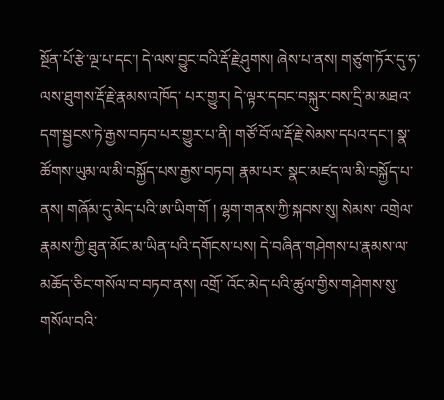སྔོན་པོ་རྩེ་ལྔ་པ་དང་། དེ་ལས་བྱུང་བའི་རྡོ་རྗེ་ཤུགས། ཞེས་པ་ནས། གཙུག་ཏོར་དུ་ཧ་ལས་ཐུགས་རྡོ་རྗེ་རྣམས་འཁོད་ པར་གྱུར། དེ་ལྟར་དབང་བསྐུར་བས་དྲི་མ་མཐའ་དག་སྦྱངས་ཏེ་རྒྱས་བཏབ་པར་གྱུར་པ་ནི། གཙོ་བོ་ལ་རྡོ་རྗེ་སེམས་དཔའ་དང་། སྣ་ཚོགས་ཡུམ་ལ་མི་བསྐྱོད་པས་རྒྱས་བཏབ། རྣམ་པར་ སྣང་མཛད་ལ་མི་བསྐྱོད་པ་ནས། གཞོམ་དུ་མེད་པའི་ཨ་ཡིག་གོ ། ལྷག་གནས་ཀྱི་སྐབས་སུ། སེམས་ འགྲེལ་རྣམས་ཀྱི་ཐུན་མོང་མ་ཡིན་པའི་དགོངས་པས། དེ་བཞིན་གཤེགས་པ་རྣམས་ལ་མཆོད་ཅིང་གསོལ་བ་བཏབ་ནས། འགྲོ་ འོང་མེད་པའི་ཚུལ་གྱིས་གཤེགས་སུ་གསོལ་བའི་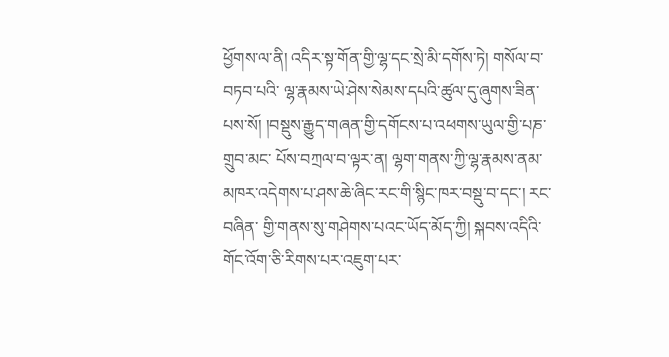ཕྱོགས་ལ་ནི། འདིར་སྟ་གོན་གྱི་ལྷ་དང་སྲེ་མི་དགོས་ཏེ། གསོལ་བ་བཏབ་པའི་ ལྷ་རྣམས་ཡེ་ཤེས་སེམས་དཔའི་ཚུལ་དུ་ཞུགས་ཟིན་པས་སོ། །བསྡུས་རྒྱུད་གཞན་གྱི་དགོངས་པ་འཕགས་ཡུལ་གྱི་པཎ་གྲུབ་མང་ པོས་བཀྲལ་བ་ལྟར་ན། ལྷག་གནས་ཀྱི་ལྷ་རྣམས་ནམ་མཁར་འདེགས་པ་ཤས་ཆེ་ཞིང་རང་གི་སྙིང་ཁར་བསྡུ་བ་དང་། རང་བཞིན་ གྱི་གནས་སུ་གཤེགས་པའང་ཡོད་མོད་ཀྱི། སྐབས་འདིའི་གོང་འོག་ཅི་རིགས་པར་འཇུག་པར་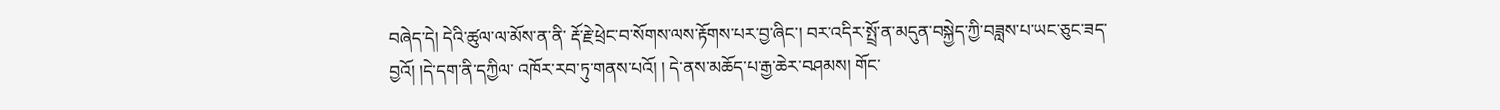བཞེད་དེ། དེའི་ཚུལ་ལ་མོས་ན་ནི་ རྡོ་རྗེ་ཕྲེང་བ་སོགས་ལས་རྟོགས་པར་བྱ་ཞིང་། བར་འདིར་སྤྲོ་ན་མདུན་བསྐྱེད་ཀྱི་བཟླས་པ་ཡང་ཅུང་ཟད་བྱའོ། །དེ་དག་ནི་དཀྱིལ་ འཁོར་རབ་ཏུ་གནས་པའོ། ། དེ་ནས་མཆོད་པ་རྒྱ་ཆེར་བཤམས། གོང་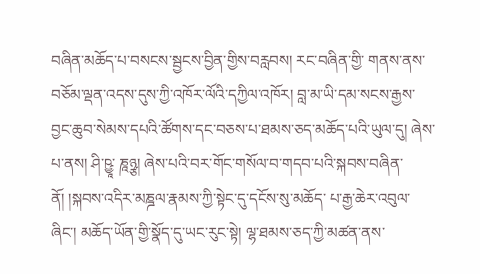བཞིན་མཆོད་པ་བསངས་སྦྱངས་བྱིན་གྱིས་བརླབས། རང་བཞིན་གྱི་ གནས་ནས་བཅོམ་ལྡན་འདས་དུས་ཀྱི་འཁོར་ལོའི་དཀྱིལ་འཁོར། བླ་མ་ཡི་དམ་སངས་རྒྱས་ བྱང་ཆུབ་སེམས་དཔའི་ཚོགས་དང་བཅས་པ་ཐམས་ཅད་མཆོད་པའི་ཡུལ་དུ། ཞེས་པ་ནས། ཤི་ཥྱཱ་ ཎཱཉྩ། ཞེས་པའི་བར་གོང་གསོལ་བ་གདབ་པའི་སྐབས་བཞིན་ནོ། །སྐབས་འདིར་མཎྜལ་རྣམས་ཀྱི་སྟེང་དུ་དངོས་སུ་མཆོད་ པ་རྒྱ་ཆེར་འབུལ་ཞིང་། མཆོད་ཡོན་གྱི་སྣོད་དུ་ཡང་རུང་སྟེ། ལྷ་ཐམས་ཅད་ཀྱི་མཚན་ནས་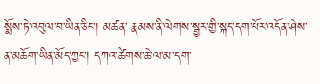སྨོས་ཏེ་འབུལ་བ་ཡིན་ཅིང་། མཚན་ རྣམས་ནི་ལེགས་སྦྱར་གྱི་སྐད་དག་པོར་འདོན་ཤེས་ན་མཆོག་ཡིན་མོད་ཀྱང་། དཀའ་ཚེགས་ཆེ་ལ་མ་དག་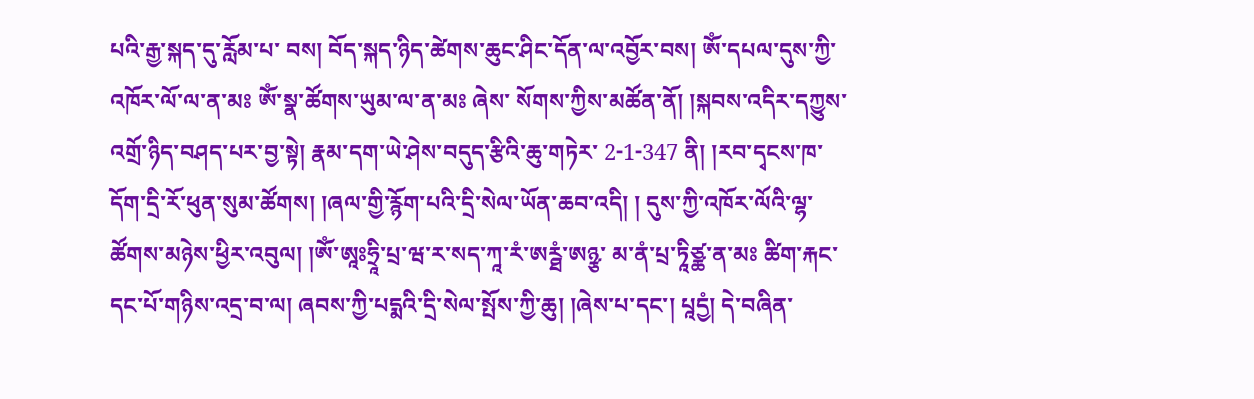པའི་རྒྱ་སྐད་དུ་རློམ་པ་ བས། བོད་སྐད་ཉིད་ཚེགས་ཆུང་ཤིང་དོན་ལ་འབྱོར་བས། ༀ་དཔལ་དུས་ཀྱི་འཁོར་ལོ་ལ་ན་མཿ ༀ་སྣ་ཚོགས་ཡུམ་ལ་ན་མཿ ཞེས་ སོགས་ཀྱིས་མཚོན་ནོ། །སྐབས་འདིར་དཀྱུས་འགྲོ་ཉིད་བཤད་པར་བྱ་སྟེ། རྣམ་དག་ཡེ་ཤེས་བདུད་རྩིའི་ཆུ་གཏེར་ 2-1-347 ནི། །རབ་དྭངས་ཁ་དོག་དྲི་རོ་ཕུན་སུམ་ཚོགས། །ཞལ་གྱི་རྙོག་པའི་དྲི་སེལ་ཡོན་ཆབ་འདི། ། དུས་ཀྱི་འཁོར་ལོའི་ལྷ་ཚོགས་མཉེས་ཕྱིར་འབུལ། །ༀ་ཨཱཿཧྲཱི་པྲ་ཝ་ར་སད་ཀཱ་རཾ་ཨཪྠཾ་ཨཉྩ་ མ་ནཾ་པྲ་ཏཱིཙྪ་ན་མཿ ཚིག་རྐང་དང་པོ་གཉིས་འདྲ་བ་ལ། ཞབས་ཀྱི་པདྨའི་དྲི་སེལ་སྤོས་ཀྱི་ཆུ། །ཞེས་པ་དང་། པཱདྱཾ། དེ་བཞིན་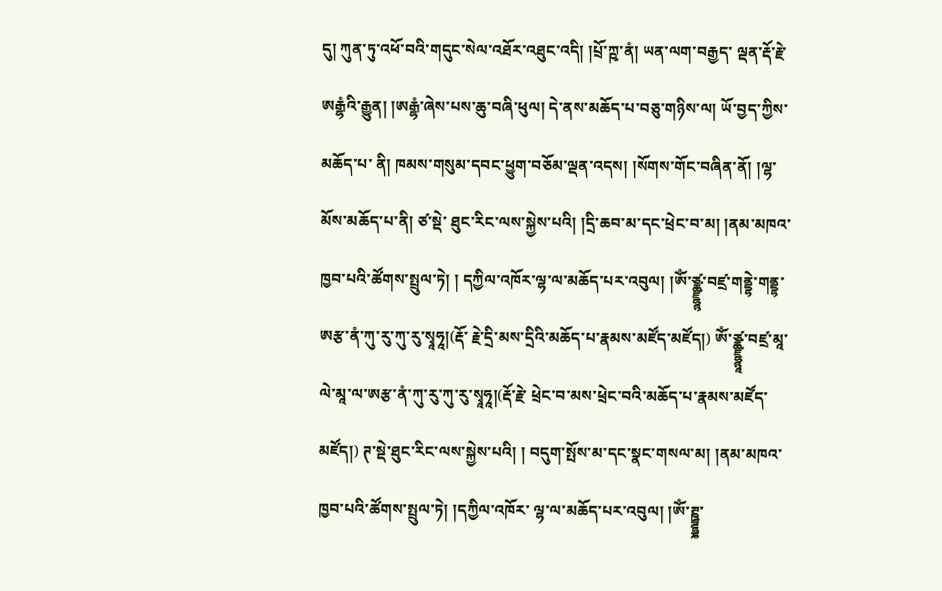དུ། ཀུན་ཏུ་འཕོ་བའི་གདུང་སེལ་འཐོར་འཐུང་འདི། །པྲོ་ཀྵ་ནཾ། ཡན་ལག་བརྒྱད་ ལྡན་རྡོ་རྗེ་ཨརྒྷཾའི་རྒྱུན། །ཨརྒྷཾ་ཞེས་པས་ཆུ་བཞི་ཕུལ། དེ་ནས་མཆོད་པ་བཅུ་གཉིས་ལ། ཡོ་བྱད་ཀྱིས་མཆོད་པ་ ནི། ཁམས་གསུམ་དབང་ཕྱུག་བཅོམ་ལྡན་འདས། །སོགས་གོང་བཞིན་ནོ། །ལྷ་མོས་མཆོད་པ་ནི། ཙ་སྡེ་ ཐུང་རིང་ལས་སྐྱེས་པའི། །དྲི་ཆབ་མ་དང་ཕྲེང་བ་མ། །ནམ་མཁའ་ཁྱབ་པའི་ཚོགས་སྤྲུལ་ཏེ། ། དཀྱིལ་འཁོར་ལྷ་ལ་མཆོད་པར་འབུལ། །ༀ་ཙྪྫྷྙ་བཛྲ་གནྡྷེ་གནྡྷ་ཨརྩ་ནཾ་ཀུ་རུ་ཀུ་རུ་སྭཱཧཱ།(རྡོ་ རྗེ་དྲི་མས་དྲིའི་མཆོད་པ་རྣམས་མཛོད་མཛོད།) ༀ་ཙྪྫྷྙཱ་བཛྲ་མཱ་ལེ་མཱ་ལ་ཨརྩ་ནཾ་ཀུ་རུ་ཀུ་རུ་སྭཱཧཱ།(རྡོ་རྗེ་ ཕྲེང་བ་མས་ཕྲེང་བའི་མཆོད་པ་རྣམས་མཛོད་མཛོད།) ཊ་སྡེ་ཐུང་རིང་ལས་སྐྱེས་པའི། ། བདུག་སྤོས་མ་དང་སྣང་གསལ་མ། །ནམ་མཁའ་ཁྱབ་པའི་ཚོགས་སྤྲུལ་ཏེ། །དཀྱིལ་འཁོར་ ལྷ་ལ་མཆོད་པར་འབུལ། །ༀ་ཊྛྜྷྞ་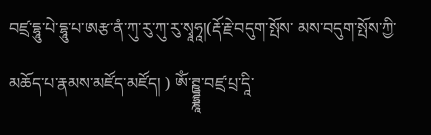བཛྲ་དྷཱུ་པེ་དྷཱུ་པ་ཨརྩ་ནཾ་ཀུ་རུ་ཀུ་རུ་སྭཱཧཱ།(རྡོ་རྗེ་བདུག་སྤོས་ མས་བདུག་སྤོས་ཀྱི་མཆོད་པ་རྣམས་མཛོད་མཛོད། ) ༀ་ཊྛྜྷྞཱ་བཛྲ་པྲ་དཱི་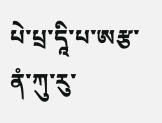པེ་པྲ་དཱི་པ་ཨརྩ་ནཾ་ཀུ་རུ་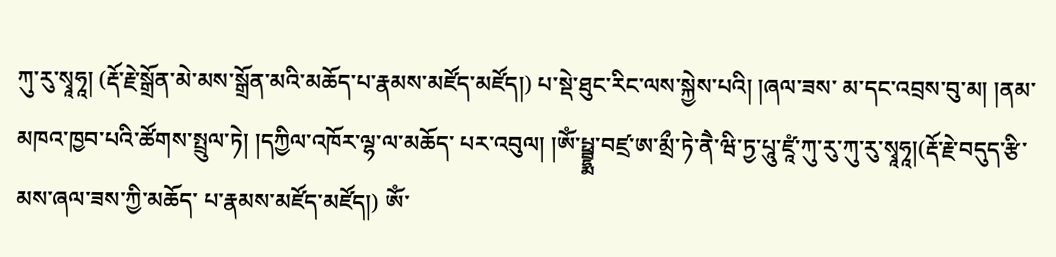ཀུ་རུ་སྭཱཧཱ། (རྡོ་རྗེ་སྒྲོན་མེ་མས་སྒྲོན་མའི་མཆོད་པ་རྣམས་མཛོད་མཛོད།) པ་སྡེ་ཐུང་རིང་ལས་སྐྱེས་པའི། །ཞལ་ཟས་ མ་དང་འབྲས་བུ་མ། །ནམ་མཁའ་ཁྱབ་པའི་ཚོགས་སྤྲུལ་ཏེ། །དཀྱིལ་འཁོར་ལྷ་ལ་མཆོད་ པར་འབུལ། །ༀ་པྥྦྷྨ་བཛྲ་ཨ་མྲྀ་ཏེ་ནཻ་ཝི་ཏྱ་པཱུ་ཛཱཾ་ཀུ་རུ་ཀུ་རུ་སྭཱཧཱ།(རྡོ་རྗེ་བདུད་རྩི་མས་ཞལ་ཟས་ཀྱི་མཆོད་ པ་རྣམས་མཛོད་མཛོད།) ༀ་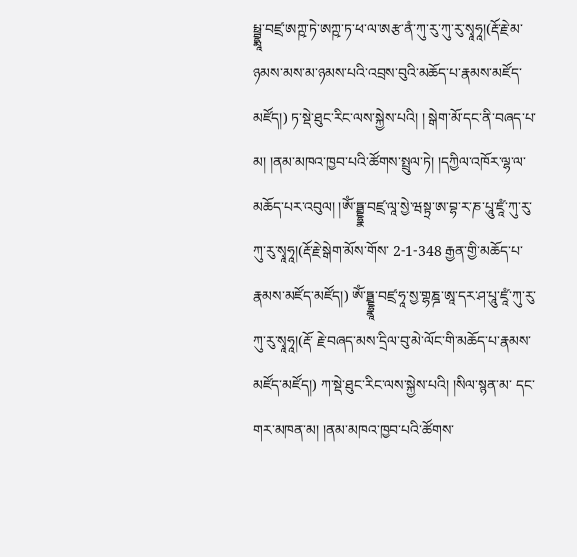པྥྦྷྨཱ་བཛྲ་ཨཀྵ་ཏེ་ཨཀྵ་ཏ་ཕ་ལ་ཨརྩ་ནཾ་ཀུ་རུ་ཀུ་རུ་སྭཱཧཱ།(རྡོ་རྗེ་མ་ ཉམས་མས་མ་ཉམས་པའི་འབྲས་བུའི་མཆོད་པ་རྣམས་མཛོད་མཛོད།) ཏ་སྡེ་ཐུང་རིང་ལས་སྐྱེས་པའི། ། སྒེག་མོ་དང་ནི་བཞད་པ་མ། །ནམ་མཁའ་ཁྱབ་པའི་ཚོགས་སྤྲུལ་ཏེ། །དཀྱིལ་འཁོར་ལྷ་ལ་ མཆོད་པར་འབུལ། །ༀ་ཏྠྡྷྣ་བཛྲ་ལཱ་སྱེ་ཝསྟྲ་ཨ་བྷ་ར་ཎ་པཱུ་ཛཱཾ་ཀུ་རུ་ཀུ་རུ་སྭཱཧཱ།(རྡོ་རྗེ་སྒེག་མོས་གོས་ 2-1-348 རྒྱན་གྱི་མཆོད་པ་རྣམས་མཛོད་མཛོད།) ༀ་ཏྠྡྷྣཱ་བཛྲ་ཧཱ་སྱ་གྷཎྜ་ཨཱ་དར་ཤ་པཱུ་ཛཱཾ་ཀུ་རུ་ཀུ་རུ་སྭཱཧཱ།(རྡོ་ རྗེ་བཞད་མས་དྲིལ་བུ་མེ་ལོང་གི་མཆོད་པ་རྣམས་མཛོད་མཛོད།) ཀ་སྡེ་ཐུང་རིང་ལས་སྐྱེས་པའི། །སིལ་སྙན་མ་ དང་གར་མཁན་མ། །ནམ་མཁའ་ཁྱབ་པའི་ཚོགས་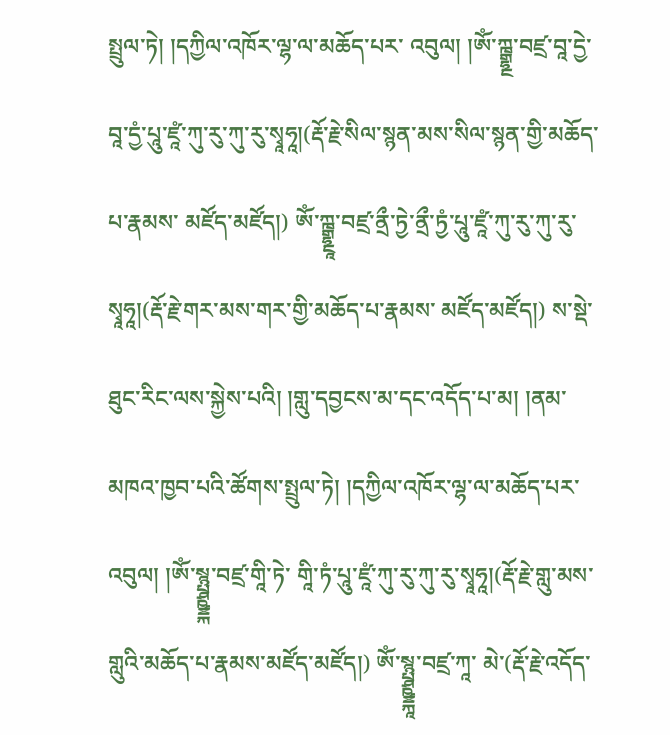སྤྲུལ་ཏེ། །དཀྱིལ་འཁོར་ལྷ་ལ་མཆོད་པར་ འབུལ། །ༀ་ཀྑྒྷྔ་བཛྲ་བཱ་དྱེ་བཱ་དྱཾ་པཱུ་ཛཱཾ་ཀུ་རུ་ཀུ་རུ་སྭཱཧཱ།(རྡོ་རྗེ་སིལ་སྙན་མས་སིལ་སྙན་གྱི་མཆོད་པ་རྣམས་ མཛོད་མཛོད།) ༀ་ཀྑྒྷྔཱ་བཛྲ་ནྲྀ་ཏྱེ་ནྲྀ་ཏྱཾ་པཱུ་ཛཱཾ་ཀུ་རུ་ཀུ་རུ་སྭཱཧཱ།(རྡོ་རྗེ་གར་མས་གར་གྱི་མཆོད་པ་རྣམས་ མཛོད་མཛོད།) ས་སྡེ་ཐུང་རིང་ལས་སྐྱེས་པའི། །གླུ་དབྱངས་མ་དང་འདོད་པ་མ། །ནམ་ མཁའ་ཁྱབ་པའི་ཚོགས་སྤྲུལ་ཏེ། །དཀྱིལ་འཁོར་ལྷ་ལ་མཆོད་པར་འབུལ། །ༀ་སྙྤྴྵྍྐ་བཛྲ་གཱི་ཏེ་ གཱི་ཏཾ་པཱུ་ཛཱཾ་ཀུ་རུ་ཀུ་རུ་སྭཱཧཱ།(རྡོ་རྗེ་གླུ་མས་གླུའི་མཆོད་པ་རྣམས་མཛོད་མཛོད།) ༀ་སྙྤྴྵྍྐཱ་བཛྲ་ཀཱ་ མེ་(རྡོ་རྗེ་འདོད་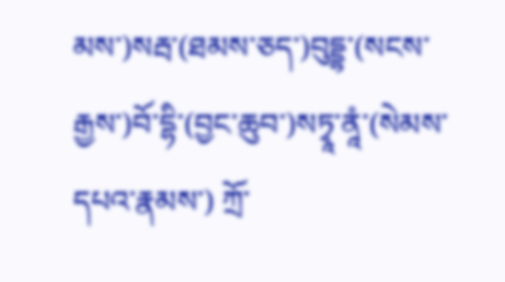མས་)སརྦ་(ཐམས་ཅད་)བུདྡྷ་(སངས་རྒྱས་)བོ་དྷི་(བྱང་ཆུབ་)སཏྭཱ་ནཱཾ་(སེམས་དཔའ་རྣམས་) ཀྲོ་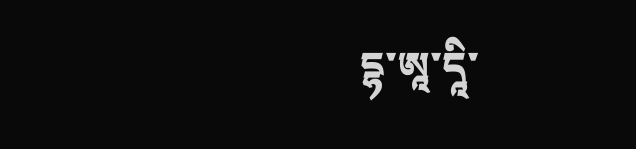དྷ་ཨཱ་དཱི་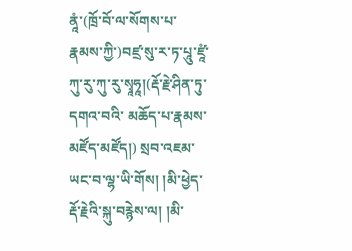ནཱཾ་(ཁྲོ་བོ་ལ་སོགས་པ་རྣམས་ཀྱི་)བཛྲ་སུ་ར་ཏ་པཱུ་ཛཱཾ་ཀུ་རུ་ཀུ་རུ་སྭཱཧཱ།(རྡོ་རྗེ་ཤིན་ཏུ་དགའ་བའི་ མཆོད་པ་རྣམས་མཛོད་མཛོད།) སྲབ་འཇམ་ཡང་བ་ལྷ་ཡི་གོས། །མི་ཕྱེད་རྡོ་རྗེའི་སྐུ་བརྙེས་ལ། །མི་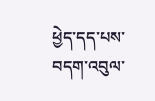ཕྱེད་དད་པས་བདག་འབུལ་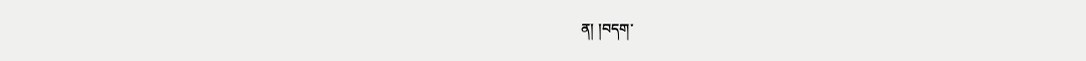ན། །བདག་